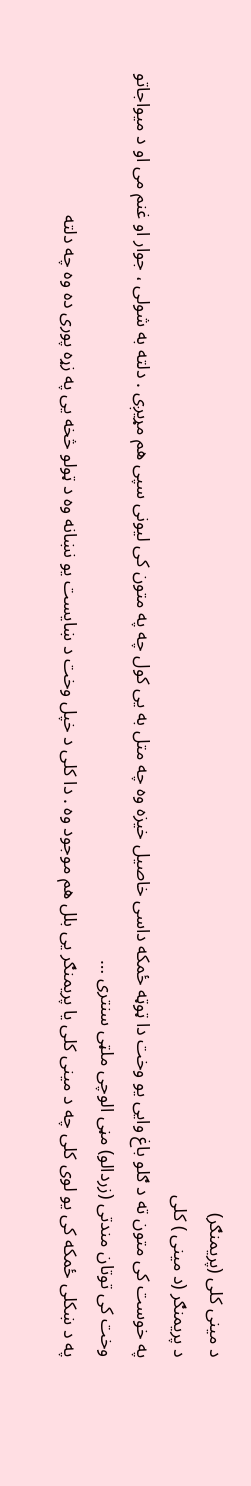د مینی کلی (پریمنګر)
د پریمنګر (د مینی ) کلی
په خوست کی متون ته د ګلو باغ وایی یو وخت دا ټوټه ځمکه داسی خاصیل خیزه وه چه متل به یی کول چه په متون کی لیونی سپی هم مړیږی . دلته به شولی ، جوار او غنم می او د میواجاتو وخت کی توتان مندتی (زردالو) مڼی الوچی ملټی سنتری …
په د ښکلی ځمکه کی یو لوی کلی چه د مینی کلی یا پریمنګر یی بلل هم موجود وه . دا کلی د خپل وخت د ښایست یو نښانه وه د ټولو څخه یی په زړه پوری ده وه چه دلته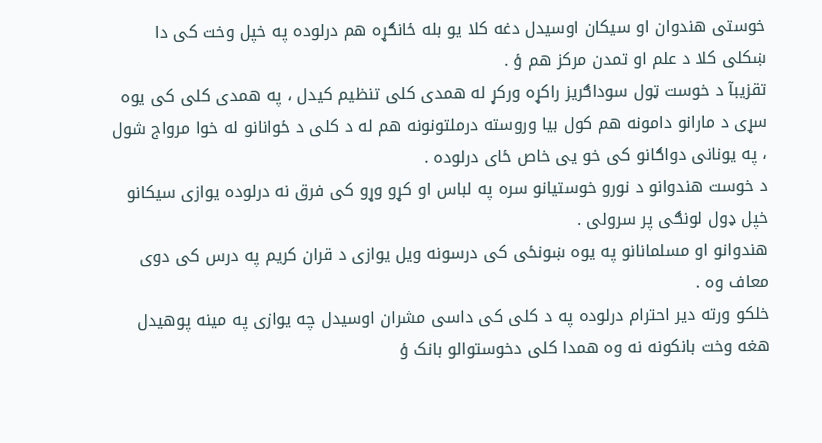خوستی هندوان او سیکان اوسیدل دغه کلا یو بله ځانګړه هم درلوده په خپل وخت کی دا ښکلی کلا د علم او تمدن مرکز هم ؤ .
تقزیبآ د خوست ټول سوداګریز راکړه ورکړ له همدی کلی تنظیم کیدل ، په همدی کلی کی یوه سړی د مارانو دامونه هم کول بیا وروسته درملتونونه هم له د کلی د ځوانانو له خوا مرواج شول ، په یونانی دواګانو کی خو یی خاص ځای درلوده .
د خوست هندوانو د نورو خوستیانو سره په لباس او کړو وړو کی فرق نه درلوده یوازی سیکانو خپل ډول لونګی پر سرولی .
هندوانو او مسلمانانو په یوه ښونځی کی درسونه ویل یوازی د قران کریم په درس کی دوی معاف وه .
خلکو ورته دیر احترام درلوده په د کلی کی داسی مشران اوسیدل چه یوازی په مینه پوهیدل هغه وخت بانکونه نه وه همدا کلی دخوستوالو بانک ؤ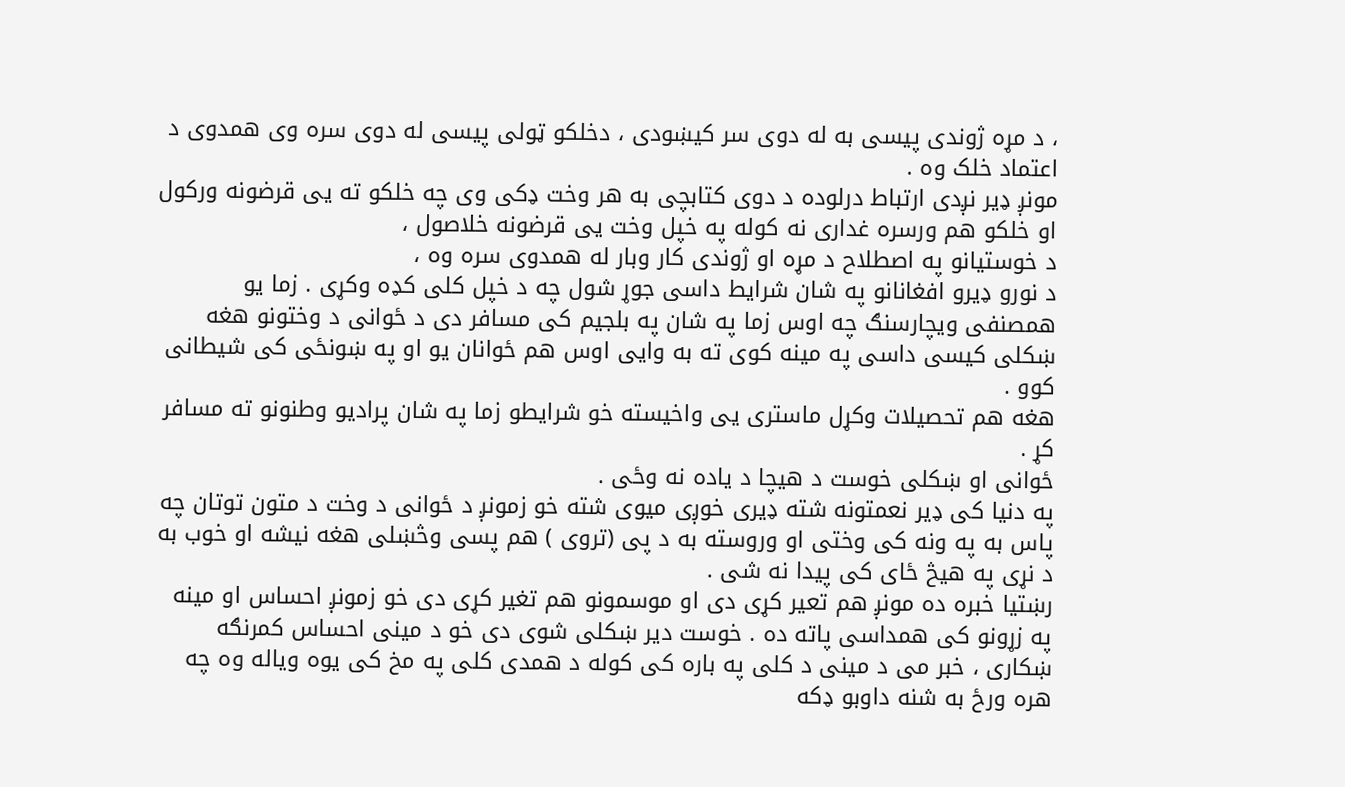، د مړه ژوندی پیسی به له دوی سر کیښودی ، دخلکو ټولی پیسی له دوی سره وی همدوی د اعتماد خلک وه .
مونږ ډیر نږدی ارتباط درلوده د دوی کتابچی به هر وخت ډکی وی چه خلکو ته یی قرضونه ورکول او خلکو هم ورسره غداری نه کوله په خپل وخت یی قرضونه خلاصول ،
د خوستیانو په اصطلاح د مړه او ژوندی کار وبار له همدوی سره وه ،
د نورو ډیرو افغانانو په شان شرایط داسی جوړ شول چه د خپل کلی کډه وکړی . زما یو همصنفی ویچارسنګ چه اوس زما په شان په بلجیم کی مسافر دی د ځوانی د وختونو هغه ښکلی کیسی داسی په مینه کوی ته به وایی اوس هم ځوانان یو او په ښونځی کی شیطانی کوو .
هغه هم تحصیلات وکړل ماستری یی واخیسته خو شرایطو زما په شان پرادیو وطنونو ته مسافر کړ .
ځوانی او ښکلی خوست د هیچا د یاده نه وځی .
په دنیا کی ډیر نعمتونه شته ډیری خوږی میوی شته خو زمونږ د ځوانی د وخت د متون توتان چه پاس به په ونه کی وختی او وروسته به د پی (تروی ) هم پسی وڅښلی هغه نیشه او خوب به د نړی په هیڅ ځای کی پیدا نه شی .
رښتیا خبره ده مونږ هم تعیر کړی دی او موسمونو هم تغیر کړی دی خو زمونږ احساس او مینه په زړونو کی همداسی پاته ده . خوست دیر ښکلی شوی دی خو د مینی احساس کمرنګه ښکاری ، خبر می د مینی د کلی په باره کی کوله د همدی کلی په مخ کی یوه ویاله وه چه هره ورځ به شنه داوبو ډکه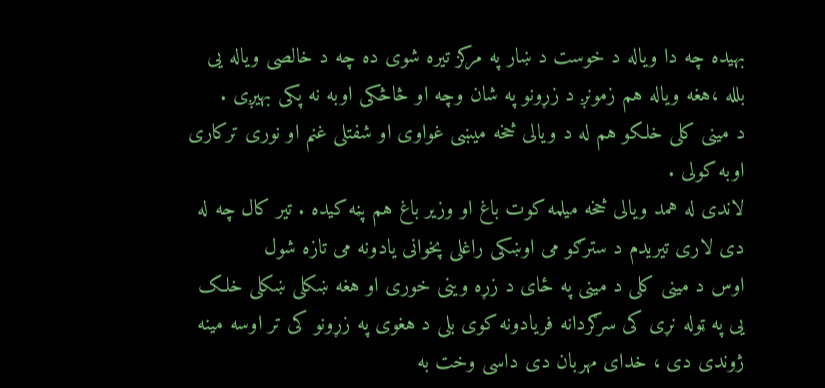بهیده چه دا ویاله د خوست د ښار په مرکز تیره شوی ده چه د خالصی ویاله یی بلله ،هغه ویاله هم زمونږ د زړونو په شان وچه او څاڅکی اوبه نه پکی بهیږی .
د مینی کلی خلکو هم له د ویالی څخه میښی غواوی او شفتلی غنم او نوری ترکاری اوبه کولی .
لاندی له همد ویالی څخه میلمه کوت باغ او وزیر باغ هم پڼه کیده . تیر کال چه له دی لاری تیریدم د سترګو می اوښکی راغلی پخوانی یادونه می تازه شول
اوس د مینی کلی د مینی په ځای د زړه وینی خوری او هغه ښکلی ښکلی خلک یی په ټوله نړی کی سرګردانه فریادونه کوی بلی د هغوی په زړونو کی تر اوسه مینه ژوندی دی ، خدای مهربان دی داسی وخت به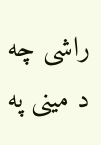راشی چه د مینی په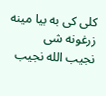کلی کی به بیا مینه زرغونه شی
نجیب الله نجیب